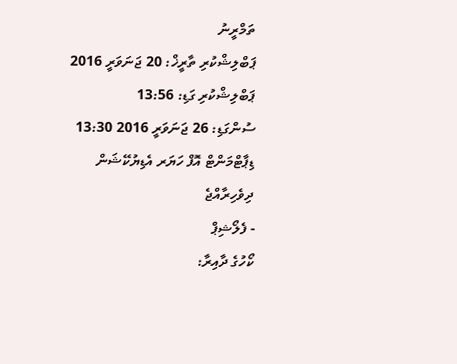ތަމްރީނު
ޕަބްލިޝްކުރި ތާރީޚް: 20 ޖަނަވަރީ 2016
ޕަބްލިޝްކުރި ގަޑި: 13:56
ސުންގަޑި: 26 ޖަނަވަރީ 2016 13:30
ޑިޕާޓްމަންޓް އޮފް ހަޔަރ އެޑިޔުކޭޝަން
ދިވެހިރާއްޖެ
- ފެލޯޝިޕް
ކޯހުގެ ދާއިރާ: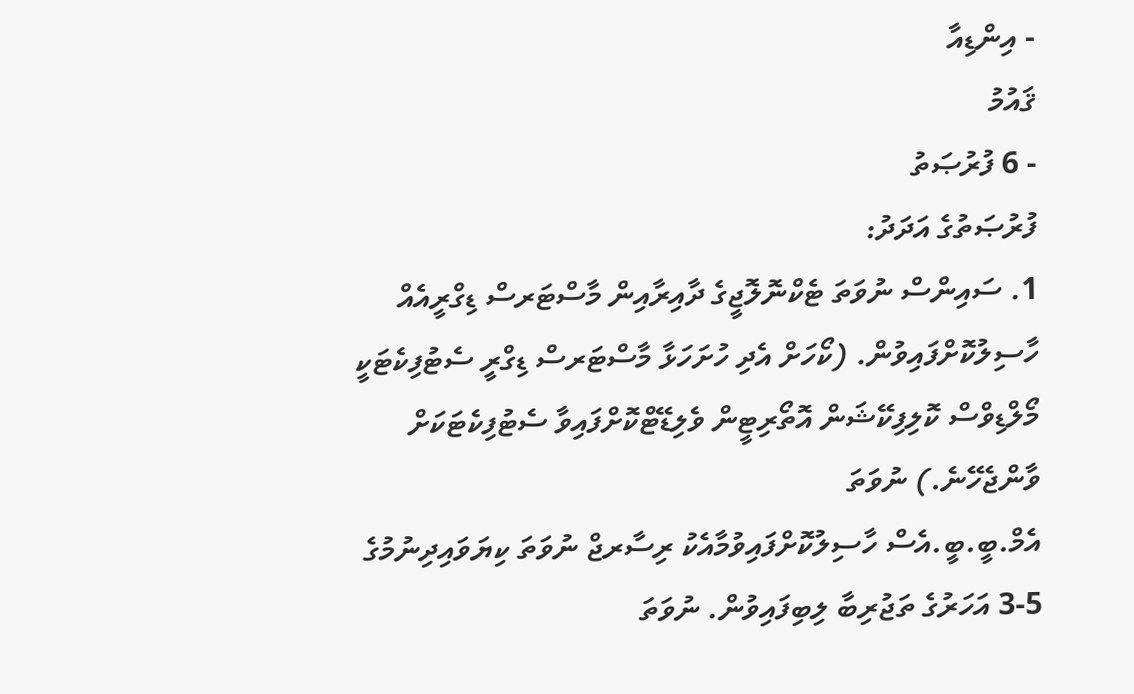- އިންޑިއާ
ޤައުމު
- 6 ފުރުޞަތު
ފުރުޞަތުގެ އަދަދު:
1. ސައިންސް ނުވަތަ ޓެކްނޮލޮޖީގެ ދާއިރާއިން މާސްޓަރސް ޑިގްރީއެއް ހާސިލުކޮށްފައިވުން. (ކޯހަށް އެދި ހުށަހަޅާ މާސްޓަރސް ޑިގްރީ ސެޓުފިކެޓަކީ މޯލްޑިވްސް ކޮލިފިކޭޝަން އޮތޯރިޓީން ވެލިޑޭޓްކޮށްފައިވާ ސެޓުފިކެޓަކަށް ވާންޖެހޭނެ.) ނުވަތަ
އެމް.ބީ.ބީ.އެސް ހާސިލުކޮށްފައިވުމާއެކު ރިސާރޖް ނުވަތަ ކިޔަވައިދިނުމުގެ 5-3 އަހަރުގެ ތަޖުރިބާ ލިބިފައިވުން. ނުވަތަ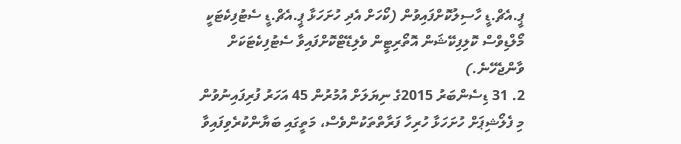ޕީ.އެޗް.ޑީ ހާސިލުކޮށްފައިވުން (ކޯހަށް އެދި ހުށަހަޅާ ޕީ.އެޗް.ޑީ ސެޓުފިކެޓަކީ މޯލްޑިވްސް ކޮލިފިކޭޝަން އޮތޯރިޓީން ވެލިޑޭޓްކޮށްފައިވާ ސެޓުފިކެޓަކަށް ވާންޖެހޭނެ.)
2. 31 ޑިސެންބަރު 2015ގެ ނިޔަލަށް އުމުރުން 45 އަހަރު ފުރިފައިނުވުން
މި ފެލޯޝިޕަށް ހުށަހަޅާ ހުރިހާ ފަރާތްތަކުންވެސް، މަތީގައި ބަޔާންކުރެވިފައިވާ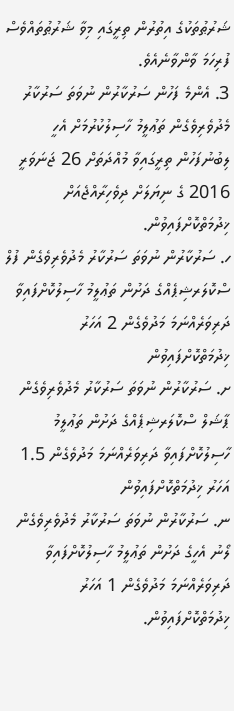ޝަރުޠުތަކުގެ އިތުރުން ތިރީގައި މިވާ ޝަރުޠުތައްވެސް ފުރިހަމަ ވާންވާނެއެވެ.
3. އެންމެ ފަހުން ސަރުކާރުން ނުވަތަ ސަރުކާރު މެދުވެރިވެގެން ތަޢުލީމު ހާސިލުކުރުމަށް އެހީ ލިބުނުފަހުން ތިރީގައިވާ މުއްދަތަށް 26 ޖަނަވަރީ 2016 ގެ ނިޔަލަށް ދިވެހިރާއްޖެއަށް ޚިދުމަތްކޮށްފައިވުން.
ހ. ސަރުކާރުން ނުވަތަ ސަރުކާރު މެދުވެރިވެގެން ފުލް ސްކޮލަރޝިޕެއްގެ ދަށުން ތަޢުލީމު ހާސިލުކޮށްފައިވާ ދަރިވަރެއްނަމަ މަދުވެގެން 2 އަހަރު ޚިދުމަތްކޮށްފައިވުން
ށ. ސަރުކާރުން ނުވަތަ ސަރުކާރު މެދުވެރިވެގެން ޕާޝަލް ސްކޮލަރޝިޕެއްގެ ދަށުން ތަޢުލީމު ހާސިލުކޮށްފައިވާ ދަރިވަރެއްނަމަ މަދުވެގެން 1.5 އަހަރު ޚިދުމަތްކޮށްފައިވުން
ނ. ސަރުކާރުން ނުވަތަ ސަރުކާރު މެދުވެރިވެގެން ލޯނު އެހީގެ ދަށުން ތަޢުލީމު ހާސިލުކޮށްފައިވާ ދަރިވަރެއްނަމަ މަދުވެގެން 1 އަހަރު ޚިދުމަތްކޮށްފައިވުން.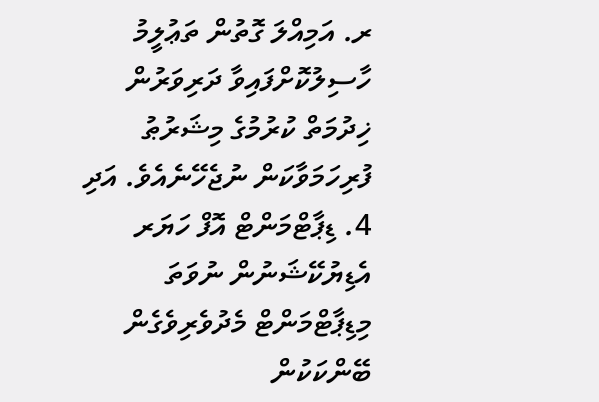ރ. އަމިއްލަ ގޮތުން ތަޢުލީމު ހާސިލުކޮށްފައިވާ ދަރިވަރުން ޚިދުމަތް ކުރުމުގެ މިޝަރުޠު ފުރިހަމަވާކަން ނުޖެހޭނެއެވެ. އަދި
4. ޑިޕާޓްމަންޓް އޮފް ހަޔަރ އެޑިޔުކޭޝަނުން ނުވަތަ މިޑިޕާޓްމަންޓް މެދުވެރިވެގެން ބޭންކަކުން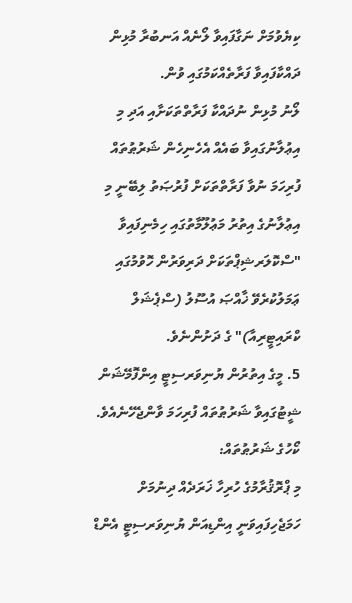ކިޔެވުމަށް ނަގާފައިވާ ލޯނެއް އަނބުރާ މުޅިން ދައްކާފައިވާ ފަރާތެއްކަމުގައި ވުން.
ލޯނު މުޅިން ނުދައްކާ ފަރާތްތަކަށާއި އަދި މި އިޢުލާނުގައިވާ ބައެއް އެހެނިހެން ޝަރުޠުތައް ފުރިހަމަ ނުވާ ފަރާތްތަކަށް ފުރުޞަތު ލިބޭނީ މި އިޢުލާނުގެ އިތުރު މަޢުލޫމާތުގައި ހިމެނިފައިވާ "ސްކޮލަރޝިޕްތަކަށް ދަރިވަރުން ހޮވުމުގައި ޢަމަލުކުރެވޭ ޚާއްޞަ އުސޫލު (ސްޕެޝަލް ކްރައިޓީރިއާ)" ގެ ދަށުންނެވެ.
5. މީގެ އިތުރުން ޔުނިވަރސިޓީ އިންފޮމޭޝަން ޝީޓުގައިވާ ޝަރުޠުތައް ފުރިހަމަ ވާންޖެހޭނެއެވެ.
ކޯހުގެ ޝަރުޠުތައް:
މި ޕްރޮޤުރާމުގެ ހުރިހާ ޚަރަދެއް ދިނުމަށް ހަމަޖެހިފައިވަނީ އިންޑިއަން ޔުނިވަރސިޓީ އެންޑް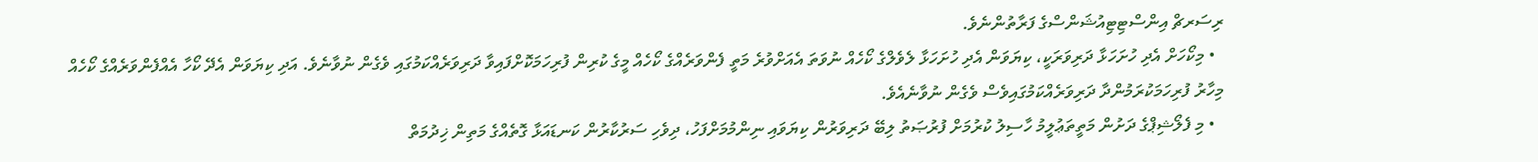ރިސަރޗް އިންސްޓިޓިއުޝަންސްގެ ފަރާތުންނެވެ.
  • މިކޯހަށް އެދި ހުށަހަޅާ ދަރިވަރަކީ، ކިޔަވަން އެދި ހުށަހަޅާ ލެވެލްގެ ކޯހެއް ނުވަތަ އެއަށްވުރެ މަތީ ފެންވަރެއްގެ ކޯހެއް މީގެ ކުރިން ފުރިހަމަކޮށްފައިވާ ދަރިވަރެއްކަމުގައި ވެގެން ނުވާނެވެ. އަދި ކިޔަވަން އެދޭ ކޯހާ އެއްފެންވަރެއްގެ ކޯހެއް މިހާރު ފުރިހަމަކުރަމުންދާ ދަރިވަރެއްކަމުގައިވެސް ވެގެން ނުވާނެއެވެ.
  • މި ފެލޯޝިޕްގެ ދަށުން މަތީތަޢުލީމު ހާސިލު ކުރުމަށް ފުރުޞަތު ލިބޭ ދަރިވަރުން ކިޔަވައި ނިންމުމަށްފަހު، ދިވެހި ސަރުކާރުން ކަނޑައަޅާ ގޮތެއްގެ މަތިން ޚިދުމަތް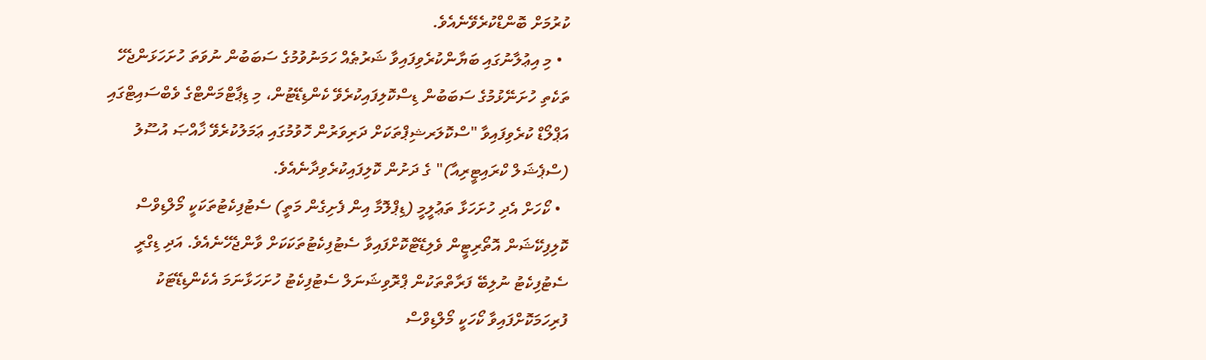ކުރުމަށް ބޮންޑްކުރެވޭނެއެވެ.
  • މި އިޢުލާނުގައި ބަޔާންކުރެވިފައިވާ ޝަރުޠެއް ހަމަނުވުމުގެ ސަބަބުން ނުވަތަ ހުށަހަޅަންޖެހޭ ތަކެތި ހުށަނޭޅުމުގެ ސަބަބުން ޑިސްކޮލިފައިކުރެވޭ ކެންޑިޑޭޓުން، މި ޑިޕާޓްމަންޓްގެ ވެބްސައިޓްގައި އަޕްލޯޑް ކުރެވިފައިވާ "ސްކޮލަރޝިޕްތަކަށް ދަރިވަރުން ހޮވުމުގައި ޢަމަލުކުރެވޭ ޚާއްޞަ އުސޫލު (ސްޕެޝަލް ކްރައިޓީރިއާ)" ގެ ދަށުން ކޮލިފައިކުރެވިދާނެއެވެ.
  • ކޯހަށް އެދި ހުށަހަޅާ ތަޢުލީމީ (ޑިޕްލޮމާ އިން ފެށިގެން މަތީ) ސެޓުފިކެޓުތަކަކީ މޯލްޑިވްސް ކޮލިފިކޭޝަން އޮތޯރިޓީން ވެލިޑޭޓްކޮށްފައިވާ ސެޓުފިކެޓުތަކަކަށް ވާންޖެހޭނެއެވެ. އަދި ޑިގްރީ ސެޓުފިކެޓު ނުލިބޭ ފަރާތްތަކުން ޕްރޮވިޝަނަލް ސެޓުފިކެޓު ހުށަހަޅާނަމަ އެކެންޑިޑޭޓަކު ފުރިހަމަކޮށްފައިވާ ކޯހަކީ މޯލްޑިވްސް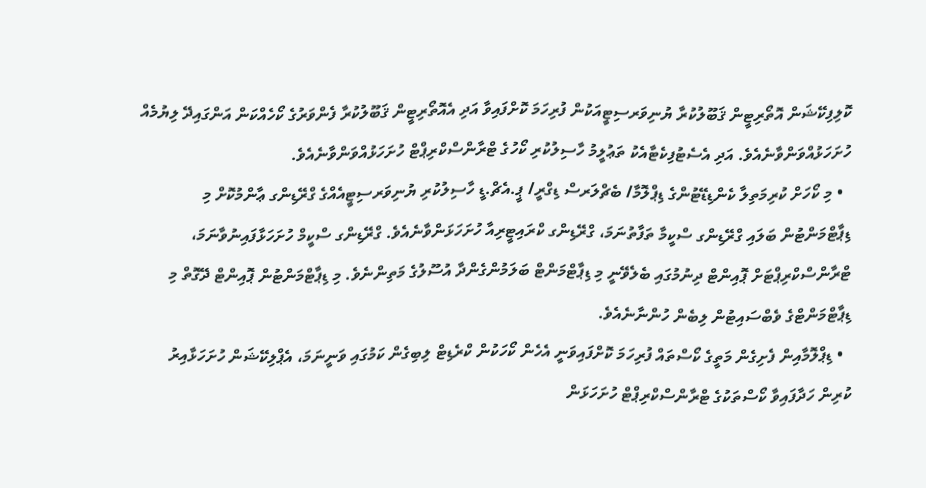ކޮލިފިކޭޝަން އޮތޯރިޓީން ޤަބޫލުކުރާ ޔުނިވަރސިޓީއަކުން ފުރިހަމަ ކޮށްފައިވާ އަދި އެއޮތޯރިޓީން ޤަބޫލުކުރާ ފެންވަރުގެ ކޯހެއްކަން އަންގައިދޭ ލިޔުމެއް ހުށަހަޅުއްވަންވާނެއެވެ. އަދި އެސެޓުފިކެޓާއެކު ތަޢުލީމު ހާސިލުކުރި ކޯހުގެ ޓްރާންސްކްރިޕްޓް ހުށަހަޅުއްވަންވާނެއެވެ.
  • މި ކޯހަށް ކުރިމަތިލާ ކެންޑިޑޭޓުންގެ ޑިޕްލޮމާ/ ބެޗްލަރސް ޑިގްރީ/ ޕީ.އެޗް.ޑީ ހާސިލުކުރި ޔުނިވަރސިޓީއެއްގެ ގްރޭޑިންގ ޢާންމުކޮށް މި ޑިޕާޓްމަންޓުން ބަލައި ގްރޭޑިންގ ސްކީމާ ތަފާތުނަމަ، ގްރޭޑިންގ ކްރައިޓީރިއާ ހުށަހަޅަންވާނެއެވެ. ގްރޭޑިންގ ސްކީމް ހުށަހަޅާފައިނުވާނަމަ، ޓްރާންސްކްރިޕްޓަށް ޕޮއިންޓް ދިނުމުގައި ބެލެވޭނީ މި ޑިޕާޓްމަންޓް ބަލަމުންގެންދާ އުސޫލުގެ މަތިންނެވެ. މި ޑިޕާޓްމަންޓުން ޕޮއިންޓް ދޭގޮތް މި ޑިޕާޓްމަންޓްގެ ވެބްސައިޓުން ލިބެން ހުންނާނެއެވެ.
  • ޑިޕްލޮމާއިން ފެށިގެން މަތީގެ ކޯސްތައް ފުރިހަމަ ކޮށްފައިވަނީ އެހެން ކޯހަކުން ކްރެޑިޓް ލިބިގެން ކަމުގައި ވަނީނަމަ، އެޕްލިކޭޝަން ހުށަހަޅާއިރު ކުރިން ހަދާފައިވާ ކޯސްތަކުގެ ޓްރާންސްކްރިޕްޓް ހުށަހަޅަން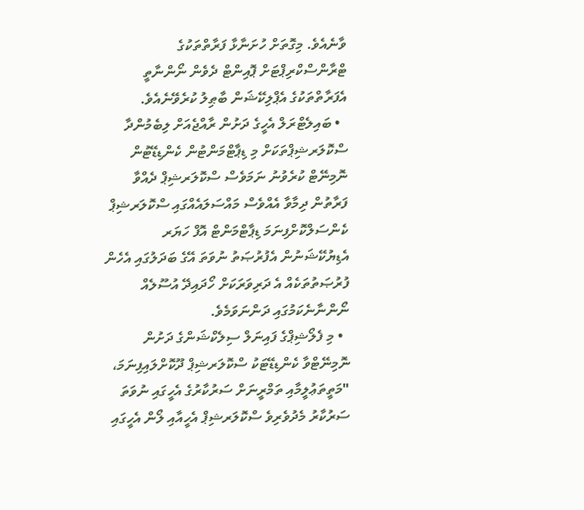ވާނެއެވެ. މިގޮތަށް ހުށަނާޅާ ފަރާތްތަކުގެ ޓްރާންސްކްރިޕްޓަށް ޕޮއިންޓް ދެވެން ނޯންނާތީ އެފަރާތްތަކުގެ އެޕްލިކޭޝަން ބާޠިލު ކުރެވޭނެއެވެ.
  • ބައިލެޓްރަލް އެހީގެ ދަށުން ރާއްޖެއަށް ލިބެމުންދާ ސްކޮލަރޝިޕްތަކަށް މި ޑިޕާޓްމަންޓުން ކެންޑިޑޭޓުން ނޮމިނޭޓް ކުރެވުނު ނަމަވެސް ސްކޮލަރޝިޕް ދެއްވާ ފަރާތުން ދިމާވާ އެއްވެސް މައްސަލައެއްގައި ސްކޮލަރޝިޕް ކެންސަލްކޮށްފިނަމަ ޑިޕާޓްމަންޓް އޮފް ހަޔަރ އެޑިޔުކޭޝަނުން އެފުރުޞަތު ނުވަތަ އޭގެ ބަދަލުގައި އެހެން ފުރުޞަތުތަކެއް އެ ދަރިވަރަކަށް ހޯދައިދޭ އުސޫލެއް ނޯންނާނެކަމުގައި ދަންނަވަމެވެ.
  • މި ފެލޯޝިޕްގެ ފައިނަލް ސިލެކްޝަންގެ ދަށުން ނޮމިނޭޓްވާ ކެންޑިޑޭޓަކު ސްކޮލަރޝިޕް ދޫކޮށްލައިފިނަމަ، "މަތީތަޢުލީމާއި ތަމްރީނަށް ސަރުކާރުގެ އެހީގައި ނުވަތަ ސަރުކާރު މެދުވެރިވެ ސްކޮލަރޝިޕް އެހީއާއި ލޯން އެހީގައި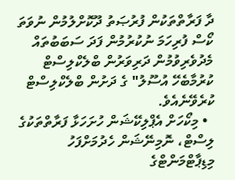ދާ ފަރާތްތަކުން ފުރުޞަތު ދޫކޮށްލުމުން ނުވަތަ ކޯސް ފުރިހަމަ ނުކުރުމުން ފަދަ ސަބަބުތައް މެދުވެރިވުމުން ދަރިވަރުން ބްލެކްލިސްޓް ކުރުމާބެހޭ އުސޫލު" ގެ ދަށުން ބްލެކްލިސްޓް ކުރެވޭނެއެވެ.
  • މިކޯހަށް އެޕްލިކޭޝަން ހުށަހަޅާ ފަރާތްތަކުގެ ލިސްޓް، ނޮމިނޭޝަން ހެދުމަށްފަހު މިޑިޕާޓްމަންޓްގެ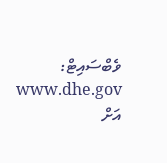ވެބްސައިޓް: www.dhe.gov އަށް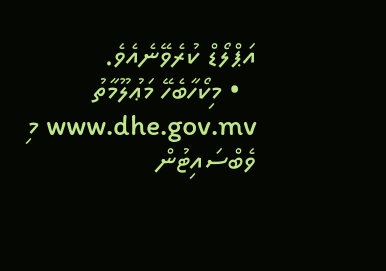އަޕްލޯޑް ކުރެވޭނެއެވެ.
  • މިކޯހާބެހޭ މަޢުލޫމާތު www.dhe.gov.mv މި ވެބްސައިޓުން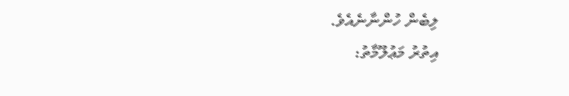ލިބެން ހުންނާނެއެވެ.
އިތުރު މަޢުލޫމާތު: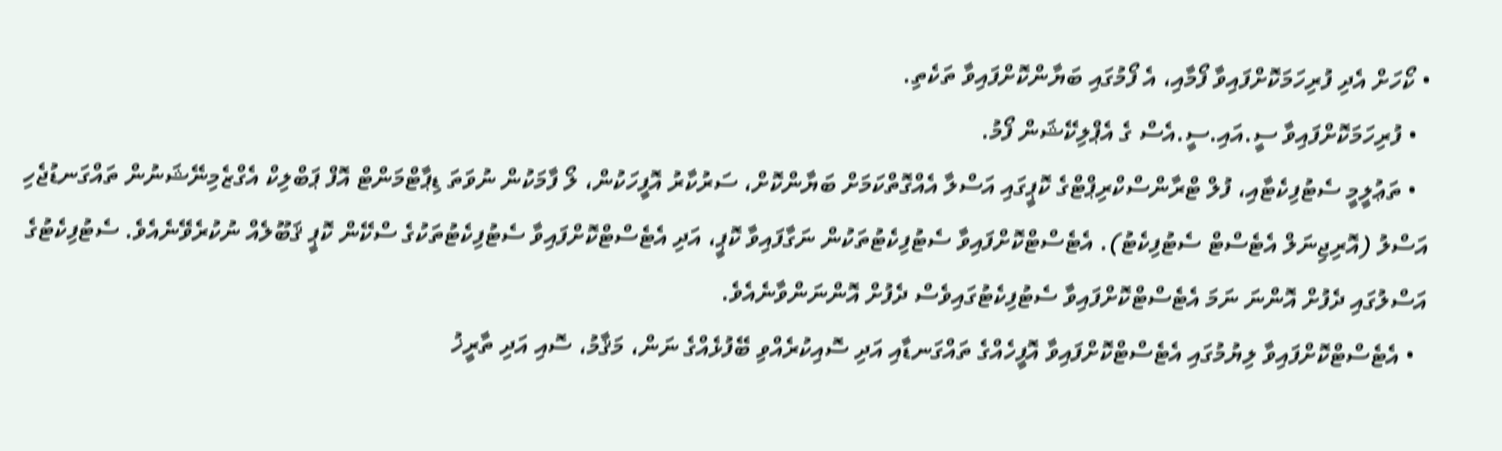• ކޯހަށް އެދި ފުރިހަމަކޮށްފައިވާ ފޯމާއި، އެ ފޯމުގައި ބަޔާންކޮށްފައިވާ ތަކެތި.
  • ފުރިހަމަކޮށްފައިވާ ސީ.އައި.ސީ.އެސް ގެ އެޕްލިކޭޝަން ފޯމު.
  • ތަޢުލީމީ ސެޓުފިކެޓާއި، ފުލް ޓްރާންސްކްރިޕްޓްގެ ކޮޕީގައި އަސްލާ އެއްގޮތްކަމަށް ބަޔާންކޮށް، ސަރުކާރު އޮފީހަކުން، ލޯ ފާމަކުން ނުވަތަ ޑިޕާޓްމަންޓް އޮފް ޕަބްލިކް އެގްޒެމިނޭޝަނުން ތައްގަނޑުޖެހި އަސްލު (އޮރިޖިނަލް އެޓެސްޓް ސެޓުފިކެޓު). އެޓެސްޓްކޮށްފައިވާ ސެޓުފިކެޓުތަކުން ނަގާފައިވާ ކޮޕީ، އަދި އެޓެސްޓްކޮށްފައިވާ ސެޓުފިކެޓުތަކުގެ ސްކޭން ކޮޕީ ޤަބޫލެއް ނުކުރެވޭނެއެވެ. ސެޓުފިކެޓުގެ އަސްލުގައި ދެފުށް އޮންނަ ނަމަ އެޓެސްޓްކޮށްފައިވާ ސެޓުފިކެޓުގައިވެސް ދެފުށް އޮންނަންވާނެއެވެ.
  • އެޓެސްޓްކޮށްފައިވާ ލިޔުމުގައި އެޓެސްޓްކޮށްފައިވާ އޮފީހެއްގެ ތައްގަނޑާއި އަދި ސޮއިކުރެއްވި ބޭފުޅެއްގެ ނަން، މަޤާމު، ސޮއި އަދި ތާރީޚު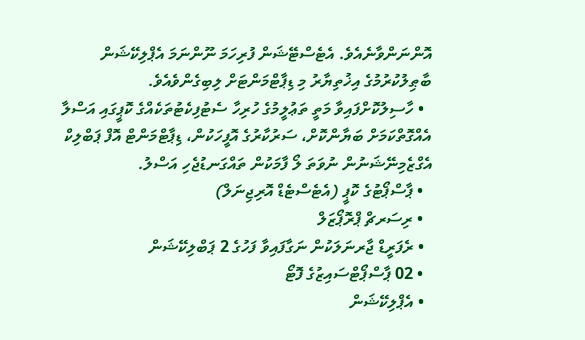އޮންނަންވާނެއެވެ. އެޓެސްޓޭޝަން ފުރިހަމަ ނޫންނަމަ އެޕްލިކޭޝަން ބާޠިލުކުރުމުގެ އިޚުތިޔާރު މި ޑިޕާޓްމަންޓަށް ލިބިގެންވެއެވެ.
  • ހާސިލުކޮށްފައިވާ މަތީ ތަޢުލީމުގެ ހުރިހާ ސެޓުފިކެޓުތަކެއްގެ ކޮޕީގައި އަސްލާ އެއްގޮތްކަމަށް ބަޔާންކޮށް، ސަރުކާރުގެ އޮފީހަކުން، ޑިޕާޓްމަންޓް އޮފް ޕަބްލިކް އެގްޒެމިނޭޝަނުން ނުވަތަ ލޯ ފާމަކުން ތައްގަނޑުޖެހި އަސްލު.
  • ޕާސްޕޯޓުގެ ކޮޕީ (އެޓެސްޓެޑް އޮރިޖިނަލް)
  • ރިސަރޗް ޕްރޮޕޯޒަލް
  • ރެފަރީޑް ޖާރނަލަކުން ނަގާފައިވާ ފަހުގެ 2 ޕަބްލިކޭޝަން
  • 02 ޕާސްޕޯޓްސައިޒުގެ ފޮޓޯ
  • އެޕްލިކޭޝަން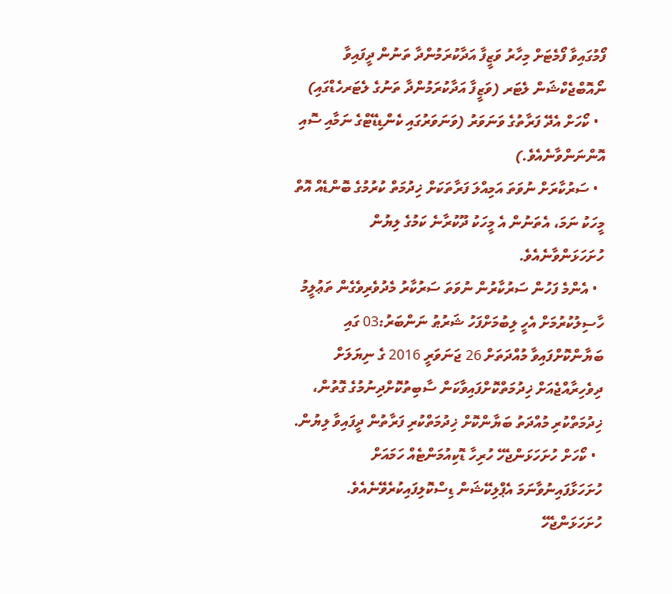ފޯމުގައިވާ ފޯމެޓަށް މިހާރު ވަޒީފާ އަދާކުރަމުންދާ ތަނުން ދީފައިވާ ނޯއޮބްޖެކްޝަން ލެޓަރ (ވަޒީފާ އަދާކުރަމުންދާ ތަނުގެ ލެޓަރހެޑްގައި)
  • ކޯހަށް އެދޭ ފަރާތުގެ ވަނަވަރު (ވަނަވަރުގައި ކެންޑިޑޭޓްގެ ނަމާއި ސޮއި އޮންނަންވާނެއެވެ.)
  • ސަރުކާރަށް ނުވަތަ އަމިއްލަ ފަރާތަކަށް ޚިދުމަތް ކުރުމުގެ ބޮންޑެއް އޮތް މީހަކު ނަމަ، އެތަނުން އެ މީހަކު ދޫކުރާނެ ކަމުގެ ލިޔުން ހުށަހަޅަންވާނެއެވެ.
  • އެންމެ ފަހުން ސަރުކާރުން ނުވަތަ ސަރުކާރު މެދުވެރިވެގެން ތަޢުލީމު ހާސިލުކުރުމަށް އެހީ ލިބުމަށްފަހު ޝަރުޠު ނަންބަރު:03 ގައި ބަޔާންކޮށްފައިވާ މުއްދަތަށް 26 ޖަނަވަރީ 2016 ގެ ނިޔަލަށް ދިވެހިރާއްޖެއަށް ޚިދުމަތްކޮށްފައިވާކަން ސާބިތުކޮށްދިނުމުގެ ގޮތުން، ޚިދުމަތްކުރި މުއްދަތު ބަޔާންކޮށް ޚިދުމަތްކުރި ފަރާތުން ދީފައިވާ ލިޔުން.
  • ކޯހަށް ހުށަހަޅަންޖެހޭ ހުރިހާ ޑޮކިއުމަންޓެއް ހަމައަށް ހުށަހަޅާފައިނުވާނަމަ އެޕްލިކޭޝަން ޑިސްކޮލިފައިކުރެވޭނެއެވެ.
ހުށަހަޅަންޖެހޭ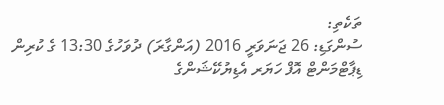ތަކެތި:
ސުންގަޑި: 26 ޖަނަވަރީ 2016 (އަންގާރަ) ދުވަހުގެ 13:30 ގެ ކުރިން ޑިޕާޓްމަންޓް އޮފް ހަޔަރ އެޑިޔުކޭޝަންގެ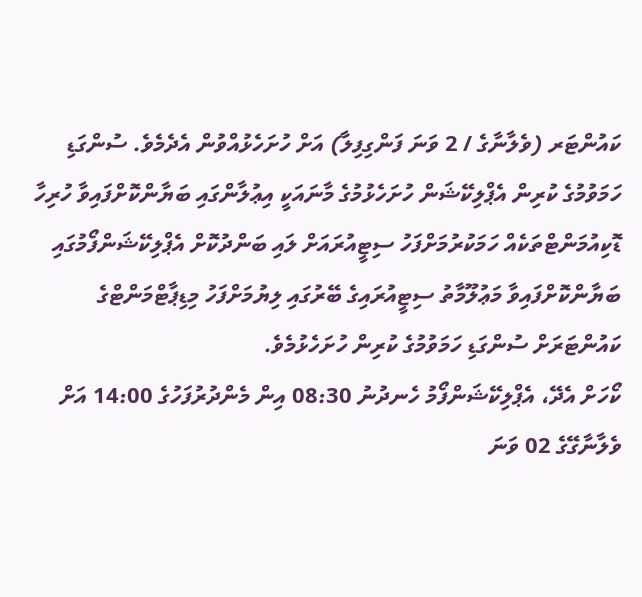ކައުންޓަރ (ވެލާނާގެ / 2 ވަނަ ފަންގިފިލާ) އަށް ހުށަހެޅުއްވުން އެދެމެވެ. ސުންގަޑި ހަމަވުމުގެ ކުރިން އެޕްލިކޭޝަން ހުށަހެޅުމުގެ މާނައަކީ އިޢުލާންގައި ބަޔާންކޮށްފައިވާ ހުރިހާ ޑޮކިއުމަންޓްތަކެއް ހަމަކުރުމަށްފަހު ސިޓީއުރައަށް ލައި ބަންދުކޮށް އެޕްލިކޭޝަންފޯމުގައި ބަޔާންކޮށްފައިވާ މަޢުލޫމާތު ސިޓީއުރައިގެ ބޭރުގައި ލިޔުމަށްފަހު މިޑިޕާޓްމަންޓްގެ ކައުންޓަރަށް ސުންގަޑި ހަމަވުމުގެ ކުރިން ހުށަހެޅުމެވެ.
ކޯހަށް އެދޭ، އެޕްލިކޭޝަންފޯމު ހެނދުނު 08:30 އިން މެންދުރުފަހުގެ 14:00 އަށް ވެލާނާގޭގެ 02 ވަނަ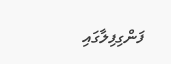ފަންގިފިލާގައި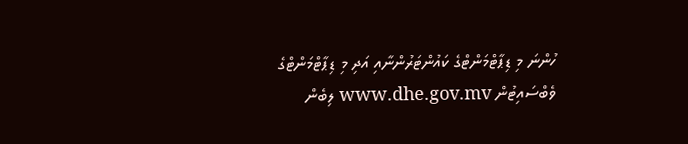ހުންނަ މި ޑިޕާޓްމަންޓްގެ ކައުންޓަރުންނާއި އަދި މި ޑިޕާޓްމަންޓްގެ ވެބްސައިޓުން www.dhe.gov.mv ލިބެން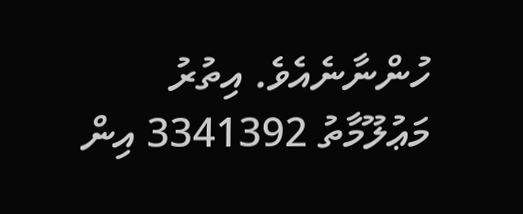ހުންނާނެއެވެ. އިތުރު މަޢުލޫމާތު 3341392 އިން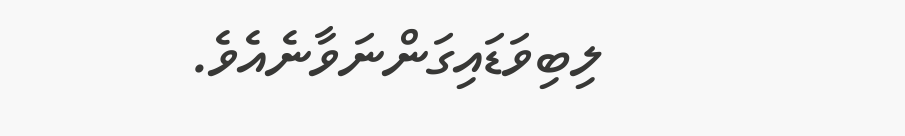ލިބިވަޑައިގަންނަވާނެއެވެ.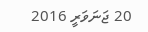20 ޖަނަވަރީ 2016